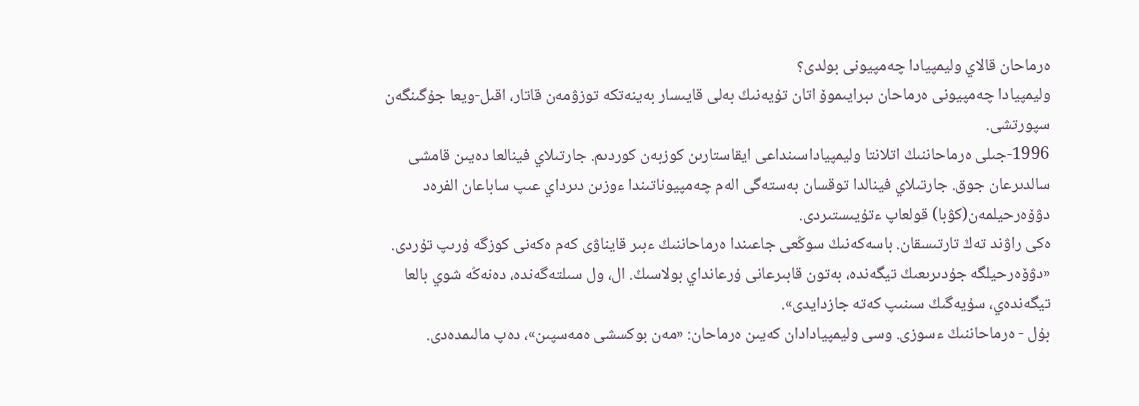ەرماحان قالاي وليمپيادا چەمپيونى بولدى؟
وليمپيادا چەمپيونى ەرماحان ىبرايىموۆ اتان تۇيەنىڭ بەلى قايىسار بەينەتكە توزۋمەن قاتار، اقىل-ويعا جۇگىنگەن سپورتشى.
1996-جىلى ەرماحاننىڭ اتلانتا وليمپياداسىنداعى ايقاستارىن كوزبەن كوردىم. جارتىلاي فينالعا دەيىن قامشى سالدىرعان جوق. جارتىلاي فينالدا توقسان بەستەگى الەم چەمپيوناتىندا ءوزىن دىرداي عىپ ساباعان الفرەد دۋۆەرحيلمەن(كۋبا) قولعاپ ءتۇيىستىردى.
ەكى راۋند تەڭ تارتىسقان. باسەكەنىڭ سوڭعى جاعىندا ەرماحاننىڭ ءبىر قايناۋى كەم ەكەنى كوزگە ۇرىپ تۇردى. «دۋۆەرحيلگە جۇدىرىعىڭ تيگەندە، بەتون قابىرعانى ۇرعانداي بولاسىڭ. ال، ول سىلتەگەندە، دەنەڭە شوي بالعا تيگەندەي، سۇيەگىڭ سىنىپ كەتە جازدايدى».
بۇل - ەرماحاننىڭ ءسوزى. وسى وليمپيادادان كەيىن ەرماحان: «مەن بوكسشى ەمەسپىن»، دەپ مالىمدەدى.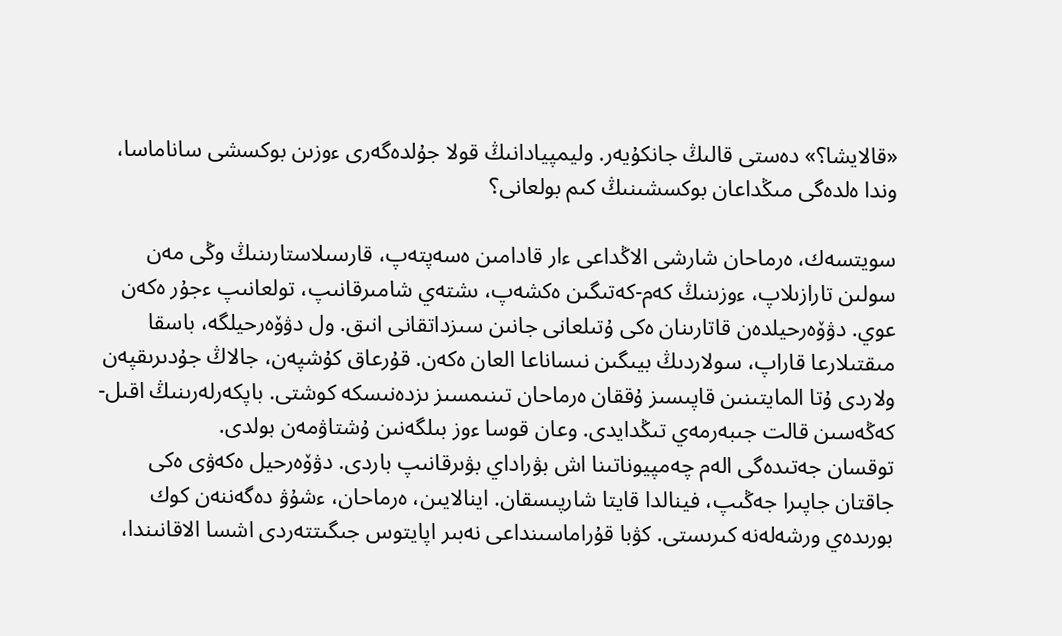«قالايشا؟» دەستى قالىڭ جانكۇيەر. وليمپيادانىڭ قولا جۇلدەگەرى ءوزىن بوكسشى ساناماسا، وندا ەلدەگى مىڭداعان بوكسشىنىڭ كىم بولعانى؟

سويتسەك، ەرماحان شارشى الاڭداعى ءار قادامىن ەسەپتەپ، قارسىلاستارىنىڭ وڭى مەن سولىن تارازىلاپ، ءوزىنىڭ كەم-كەتىگىن ەكشەپ، ىشتەي شامىرقانىپ، تولعانىپ ءجۇر ەكەن عوي. دۋۆەرحيلدەن قاتارىنان ەكى ۇتىلعانى جانىن سىزداتقانى انىق. ول دۋۆەرحيلگە، باسقا مىقتىلارعا قاراپ، سولاردىڭ بيىگىن نىساناعا العان ەكەن. قۇرعاق كۇشپەن، جالاڭ جۇدىرىقپەن ولاردى ۇتا المايتىنىن قاپىسىز ۇققان ەرماحان تىنىمسىز ىزدەنىسكە كوشتى. باپكەرلەرىنىڭ اقىل-كەڭەسىن قالت جىبەرمەي تىڭدايدى. وعان قوسا ءوز بىلگەنىن ۇشتاۋمەن بولدى.
توقسان جەتىدەگى الەم چەمپيوناتىنا اش بۋراداي بۋىرقانىپ باردى. دۋۆەرحيل ەكەۋى ەكى جاقتان جاپىرا جەڭىپ، فينالدا قايتا شارپىسقان. اينالايىن، ەرماحان، ءشۇۋ دەگەننەن كوك بورىدەي ورشەلەنە كىرىستى. كۋبا قۇراماسىنداعى نەبىر اپايتوس جىگىتتەردى اشسا الاقانىندا،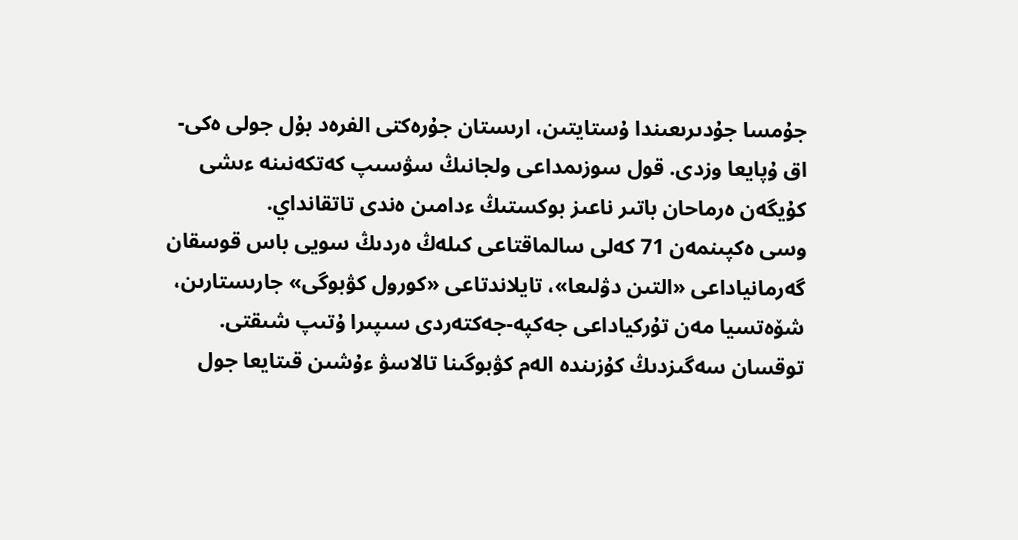جۇمسا جۇدىرىعىندا ۇستايتىن، ارىستان جۇرەكتى الفرەد بۇل جولى ەكى-اق ۇپايعا وزدى. قول سوزىمداعى ولجانىڭ سۋسىپ كەتكەنىنە ءىشى كۇيگەن ەرماحان باتىر ناعىز بوكستىڭ ءدامىن ەندى تاتقانداي.
وسى ەكپىنمەن 71 كەلى سالماقتاعى كىلەڭ ەردىڭ سويى باس قوسقان گەرمانياداعى «التىن دۋلىعا»، تايلاندتاعى «كورول كۋبوگى» جارىستارىن، شۆەتسيا مەن تۇركياداعى جەكپە-جەكتەردى سىپىرا ۇتىپ شىقتى.
توقسان سەگىزدىڭ كۇزىندە الەم كۋبوگىنا تالاسۋ ءۇشىن قىتايعا جول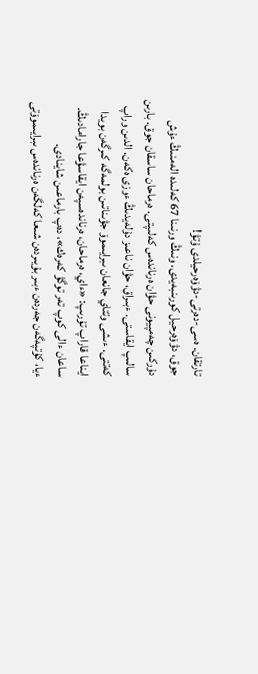تارتقان. ەسى-دەرتى-دۋۆەرحيلدى ۇتۋ!
جوق، دۋۆەرحيل كورىنبەيدى. ونىڭ ورنىنا 67 كەلىدە الەمنىڭ ءۇش دۇركىن چەمپيونى حۋان ەرناندەس كەلىپتى. ەرماحان ساسقان جوق. بارىن سالىپ ايقاستى. ءبىراق، حۋان ناعىز دۇلەيدىڭ ءوزى ەكەن. الدىن وراپ كەتتى. ءىشى وتتاي جانعان ىبرايىموۆ جۋىناتىن بولمەگە كىرگەن بويدا ايناعا قاراپ تۇرىپ: «ءاي، ەرماحان، ەرناندەسپەن ايقاسۋعا جارامادىڭ. ساعان ءالى كوپ تەر توگۋ كەرەك»، دەپ بارماعىن شاينادى.
ءيا، كۇتپەگەن جەردەن ءبىر بۇيىردەن شىعا كەلگەن ەرناندەس ىبرايىموۆتى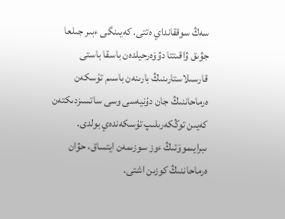سەڭ سوققانداي ەتتى. كەيىنگى ءبىر جىلعا جۋىق ۋاقىتتا دۋۆەرحيلدەن باسقا باستى قارسىلاستارىنىڭ بارىنەن باسىم تۇسكەن ەرماحاننىڭ جان دۇنيەسى وسى ساتسىزدىكتەن كەيىن توڭكەرىلىپ تۇسكەندەي بولدى. ىبرايىموۆتىڭ ءوز سوزىمەن ايتساق، حۋان ەرماحاننىڭ كوزىن اشتى.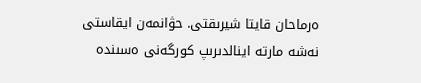ەرماحان قايتا شيرىقتى. حۋانمەن ايقاستى نەشە مارتە اينالدىرىپ كورگەنى ەسىندە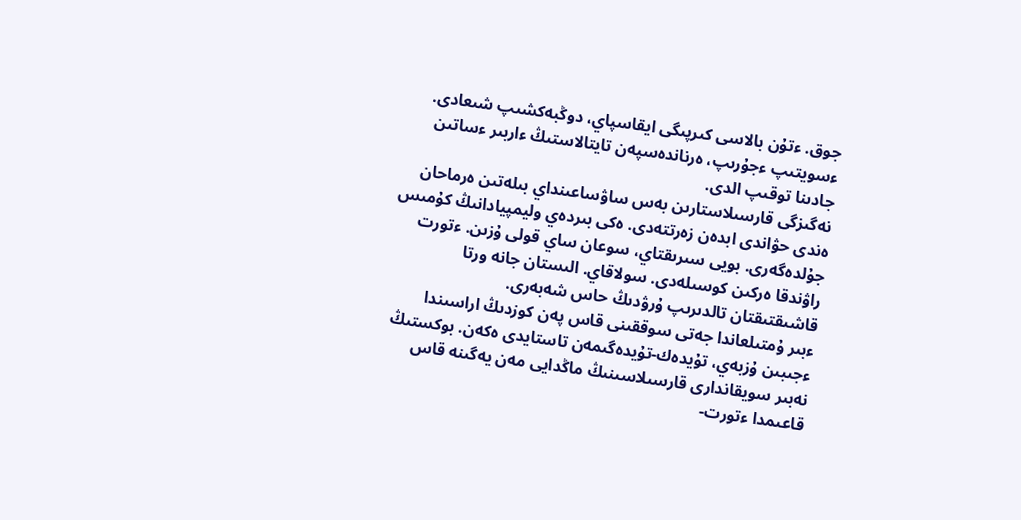جوق. ءتۇن بالاسى كىرپىگى ايقاسپاي، دوڭبەكشىپ شىعادى. ءسويتىپ ءجۇرىپ، ەرناندەسپەن تايتالاستىڭ ءاربىر ءساتىن جادىنا توقىپ الدى.
نەگىزگى قارسىلاستارىن بەس ساۋساعىنداي بىلەتىن ەرماحان ەندى حۋاندى ابدەن زەرتتەدى. ەكى بىردەي وليمپيادانىڭ كۇمىس جۇلدەگەرى. بويى سىرىقتاي، سوعان ساي قولى ۇزىن. ءتورت راۋندقا ەركىن كوسىلەدى. سولاقاي. الىستان جانە ورتا قاشىقتىقتان تالدىرىپ ۇرۋدىڭ حاس شەبەرى.
ءبىر ۇمتىلعاندا جەتى سوققىنى قاس پەن كوزدىڭ اراسىندا ءجىبىن ۇزبەي، تۇيدەك-تۇيدەگىمەن تاستايدى ەكەن. بوكستىڭ نەبىر سويقاندارى قارسىلاسىنىڭ ماڭدايى مەن يەگىنە قاس قاعىمدا ءتورت-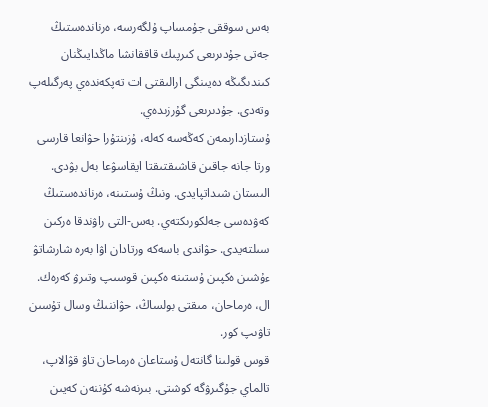بەس سوققى جۇمساپ ۇلگەرسە، ەرناندەستىڭ جەتى جۇدىرىعى كىرپىك قاققانشا ماڭدايىڭنان كىندىگىڭە دەيىنگى ارالىقتى ات تەپكەندەي پەرگىلەپ وتەدى. جۇدىرىعى گۇرزىدەي.
ۇستازدارىمەن كەڭەسە كەلە، ۇزىنتۇرا حۋانعا قارسى ورتا جانە جاقىن قاشىقتىقتا ايقاسۋعا بەل بۋدى. الىستان شىداتپايدى. ونىڭ ۇستىنە، ەرناندەستىڭ كەۋدەسى جەلكورىكتەي. بەس-التى راۋندقا ەركىن سىلتەيدى. حۋاندى باسەكە ورتادان اۋا بەرە شارشاتۋ ءۇشىن ەكپىن ۇستىنە ەكپىن قوسىپ وتىرۋ كەرەك. ال، ەرماحان، مىقتى بولساڭ، حۋاننىڭ وسال تۇسىن تاۋىپ كور.
قوس قولىنا گانتەل ۇستاعان ەرماحان تاۋ قۋالاپ، تالماي جۇگىرۋگە كوشتى. بىرنەشە كۇننەن كەيىن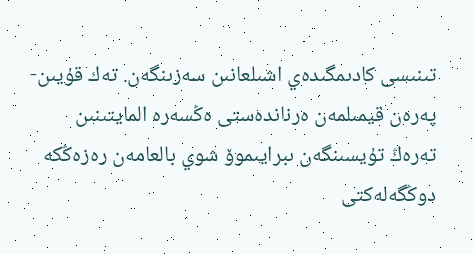تىنىسى كادىمگىدەي اشىلعانىن سەزىنگەن. تەك قۇيىن-پەرەن قيمىلمەن ەرناندەستى ەڭسەرە المايتىنىن تەرەڭ تۇيسىنگەن ىبرايىموۆ شوي بالعامەن رەزەڭكە دوڭگەلەكتى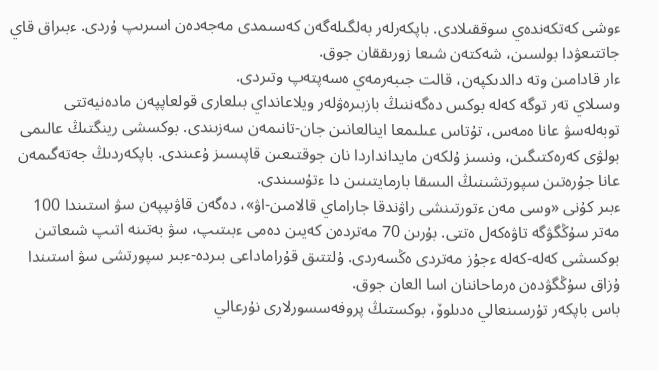ءوشى كەتكەندەي سوققىلادى. باپكەرلەر بەلگىلەگەن كەسىمدى مەجەدەن اسىرىپ ۇردى. ءبىراق قاي جاتتىعۋدا بولسىن، شەكتەن شىعا زورىققان جوق.
ءار قادامىن وتە دالدىكپەن، قالت جىبەرمەي ەسەپتەپ وتىردى.
وسىلاي تەر توگە كەلە بوكس دەگەننىڭ بازبىرەۋلەر ويلاعانداي بىلعارى قولعاپپەن مادەنيەتتى توبەلەسۋ عانا ەمەس، تۇتاس عىلىمعا اينالعانىن جان-تانىمەن سەزىندى. بوكسشى رينگتىڭ عالىمى بولۋى كەرەكتىگىن، ونسىز ۇلكەن مايدانداردا نان جوقتىعىن قاپىسىز ۇعىندى. باپكەردىڭ جەتەگىمەن عانا جۇرەتىن سپورتشىنىڭ الىسقا بارمايتىنىن دا ءتۇسىندى.
ءبىر كۇنى «وسى مەن ءتورتىنشى راۋندقا جاراماي قالامىن-اۋ»، دەگەن قاۋىپپەن سۋ استىندا 100 مەتر سۇڭگۋگە تاۋەكەل ەتتى. بۇرىن 70 مەتردەن كەيىن دەمى ءبىتىپ، سۋ بەتىنە اتىپ شىعاتىن بوكسشى كەلە-كەلە ءجۇز مەتردى ەڭسەردى. ۇلتتىق قۇراماداعى بىردە-ءبىر سپورتشى سۋ استىندا ۇزاق سۇڭگۋدەن ەرماحاننان اسا العان جوق.
باس باپكەر تۇرسىنعالي ەدىلوۆ، بوكستىڭ پروفەسسورلارى نۇرعالي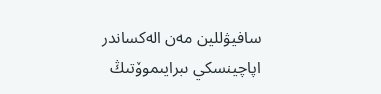سافيۋللين مەن الەكساندر اپاچينسكي ىبرايىموۆتىڭ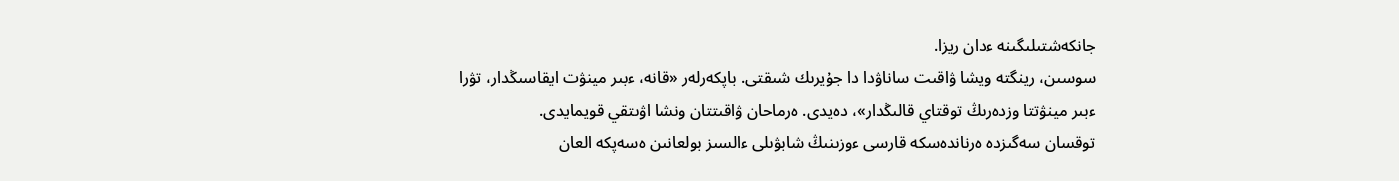جانكەشتىلىگىنە ءدان ريزا.
سوسىن، رينگتە ويشا ۋاقىت ساناۋدا دا جۇيرىك شىقتى. باپكەرلەر «قانە، ءبىر مينۋت ايقاسىڭدار، تۋرا ءبىر مينۋتتا وزدەرىڭ توقتاي قالىڭدار»، دەيدى. ەرماحان ۋاقىتتان ونشا اۋىتقي قويمايدى.
توقسان سەگىزدە ەرناندەسكە قارسى ءوزىنىڭ شابۋىلى ءالسىز بولعانىن ەسەپكە العان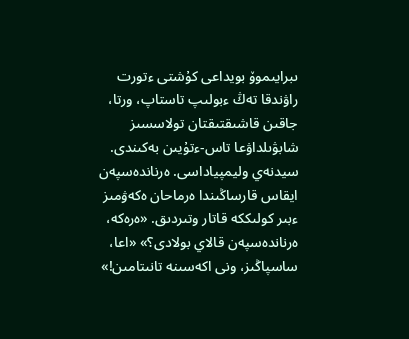ىبرايىموۆ بويداعى كۇشتى ءتورت راۋندقا تەڭ ءبولىپ تاستاپ، ورتا، جاقىن قاشىقتىقتان تولاسسىز شابۋىلداۋعا تاس-ءتۇيىن بەكىندى.
سيدنەي وليمپياداسى. ەرناندەسپەن ايقاس قارساڭىندا ەرماحان ەكەۋمىز ءبىر كولىككە قاتار وتىردىق. «ەرەكە، ەرناندەسپەن قالاي بولادى؟» «اعا، ساسپاڭىز، ونى اكەسىنە تانىتامىن!»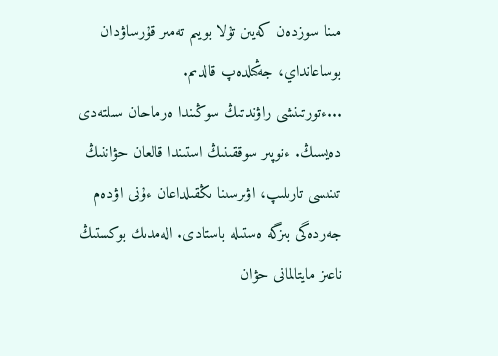مىنا سوزدەن كەيىن تۇلا بويىم تەمىر قۇرساۋدان بوساعانداي، جەڭىلدەپ قالدىم.
...ءتورتىنشى راۋندتىڭ سوڭىندا ەرماحان سىلتەدى دەيسىڭ. ءنوپىر سوققىنىڭ استىندا قالعان حۋاننىڭ تىنىسى تارىلىپ، اۋىرسىنا ىڭقىلداعان ءۇنى اۋدەم جەردەگى بىزگە ەستىلە باستادى. الەمدىك بوكستىڭ ناعىز مايتالمانى حۋان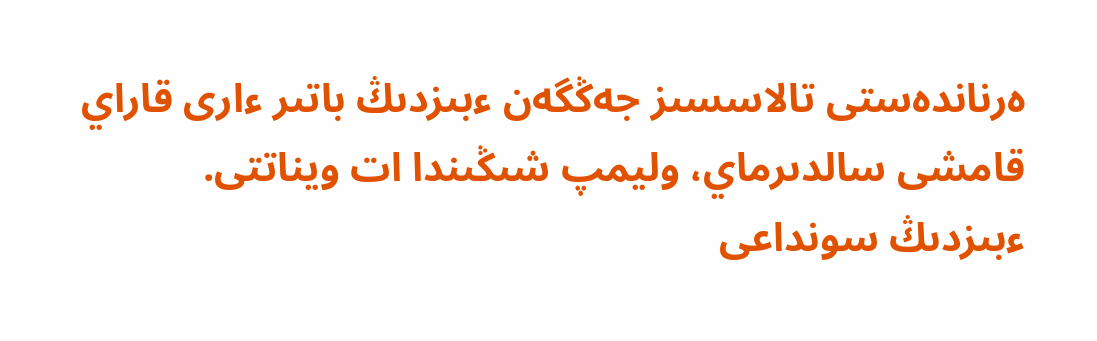ەرناندەستى تالاسسىز جەڭگەن ءبىزدىڭ باتىر ءارى قاراي قامشى سالدىرماي، وليمپ شىڭىندا ات ويناتتى.
ءبىزدىڭ سونداعى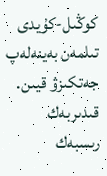كوڭىل-كۇيدى تىلمەن بەينەلەپ جەتكىزۋ قيىن.
قىدىربەك رىسبەك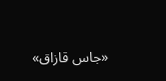«جاس قازاق»